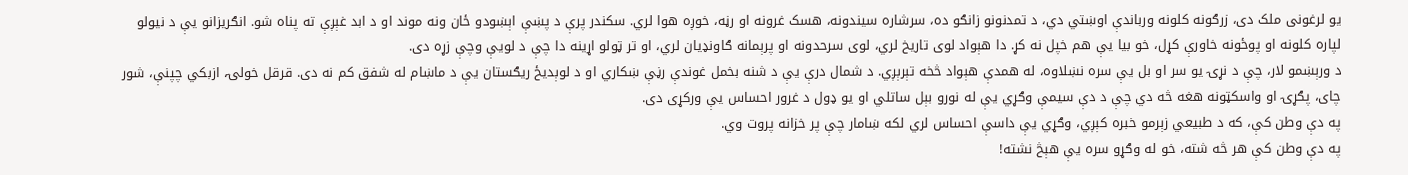یو لرغونی ملک دی، زرګونه کلونه ورباندې اوښتي دي، د تمدنونو زانګو ده، سرشاره سیندونه، هسک غرونه او رڼه، خوږه هوا لري. سکندر پرې د پښې اېښودو ځان ونه موند او د ابد غېږې ته پناه شو. انګریزانو یې د نیولو لپاره کلونه او پوځونه خاورې کړل، خو بیا یې هم خپل نه کړ. دا هېواد لوی تاریخ لري، لوی سرحدونه او پرېمانه ګاونډیان لري، او تر ټولو اړینه دا چې د لویې وچې زړه دی.
د ورېښمو لار، چې د نړۍ یو سر او بل یې سره نښلاوه، له همدې هېواد څخه تېرېږي. د شمال درې یې د شنه بخمل غوندې رڼې ښکاري او د لوېدیځ ریګستان یې د ماښام له شفق کم نه دی. قرقل خولۍ، ازبکي چپنې، شور چای، پګړۍ او واسکټونه هغه څه دي چې د دې سیمې وګړي یې له نورو بېل ساتلي او یو ډول د غرور احساس یې ورکړی دی.
په دې وطن کې، که د طبیعي زېرمو خبره کېږي، وګړي یې داسې احساس لري لکه ښامار چې پر خزانه پروت وي.
په دې وطن کې هر څه شته، خو له وګړو سره یې هېڅ نشته!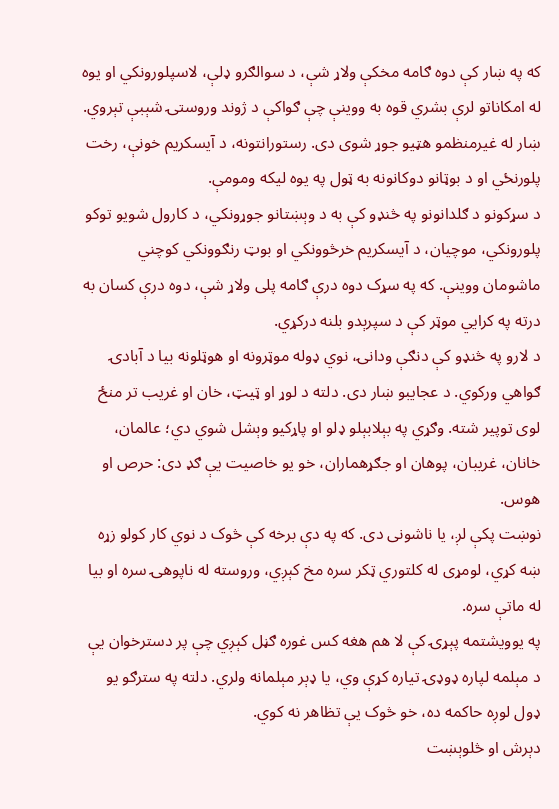که په ښار کې دوه ګامه مخکې ولاړ شې، د سوالګرو ډلې، لاسپلورونکي او یوه له امکاناتو لرې بشري قوه به ووینې چې ګواکې د ژوند وروستۍ شېبې تېروي. ښار له غیرمنظمو هټیو جوړ شوی دی. رستورانتونه، د آیسکریم خونې، رخت پلورنځي او د بوټانو دوکانونه به ټول په یوه لیکه ومومې.
د سړکونو د ګلدانونو په څنډو کې به د وېښتانو جوړونکي، د کارول شویو توکو پلورونکي، موچیان، د آیسکریم خرڅوونکي او بوټ رنګوونکي کوچني ماشومان ووینې. که په سړک دوه درې ګامه پلی ولاړ شې، دوه درې کسان به درته په کرایي موټر کې د سپرېدو بلنه درکړي.
د لارو په څنډو کې دنګې ودانۍ، نوي ډوله موټرونه او هوټلونه بیا د آبادۍ ګواهي ورکوي. د عجایبو ښار دی. دلته د لوړ او ټیټ، خان او غریب تر منځ لوی توپیر شته. وګړي په بېلابېلو ډلو او پاړکیو وېشل شوي دي؛ عالمان، خانان، غریبان، پوهان او جګړهماران، خو یو خاصیت یې ګډ دی: حرص او هوس.
نوښت پکې لږ، یا ناشونی دی. که په دې برخه کې څوک د نوي کار کولو زړه ښه کړي، لومړی له کلتوري ټکر سره مخ کېږي، وروسته له ناپوهۍ سره او بیا له ماتې سره.
په یوویشتمه پېړۍ کې لا هم هغه کس غوره ګڼل کېږي چې پر دسترخوان یې د مېلمه لپاره ډوډۍ تیاره کړې وي، یا ډېر مېلمانه ولري. دلته په سترګو یو ډول لوږه حاکمه ده، خو څوک یې تظاهر نه کوي.
دېرش او څلوېښت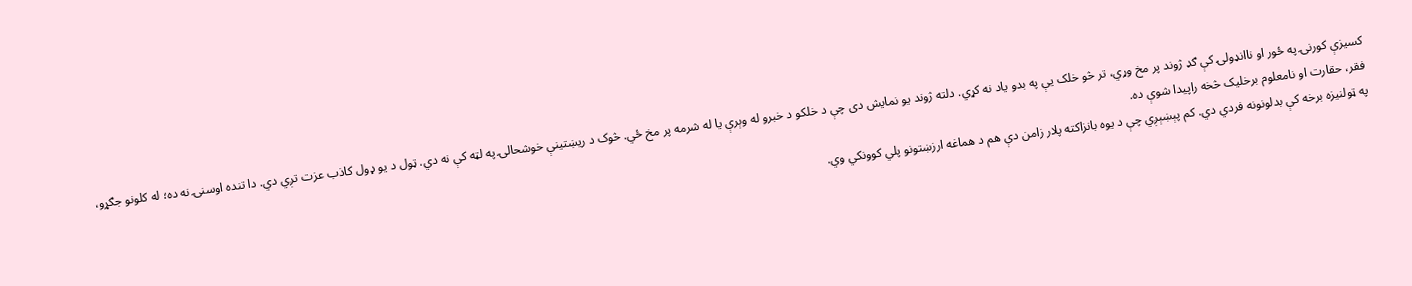کسیزې کورنۍ په ځور او ناانډولۍ کې ګډ ژوند پر مخ وړي، تر څو خلک یې په بدو یاد نه کړي. دلته ژوند یو نمایش دی چې د خلکو د خبرو له وېرې یا له شرمه پر مخ ځي. څوک د ریښتینې خوشحالۍ په لټه کې نه دي. ټول د یو ډول کاذب عزت تږي دي. دا تنده اوسنۍ نه ده؛ له کلونو جګړو، فقر، حقارت او نامعلوم برخلیک څخه راپیدا شوې ده.
په ټولنیزه برخه کې بدلونونه فردي دي. کم پېښېږي چې د یوه بانزاکته پلار زامن دې هم د هماغه ارزښتونو پلي کوونکي وي.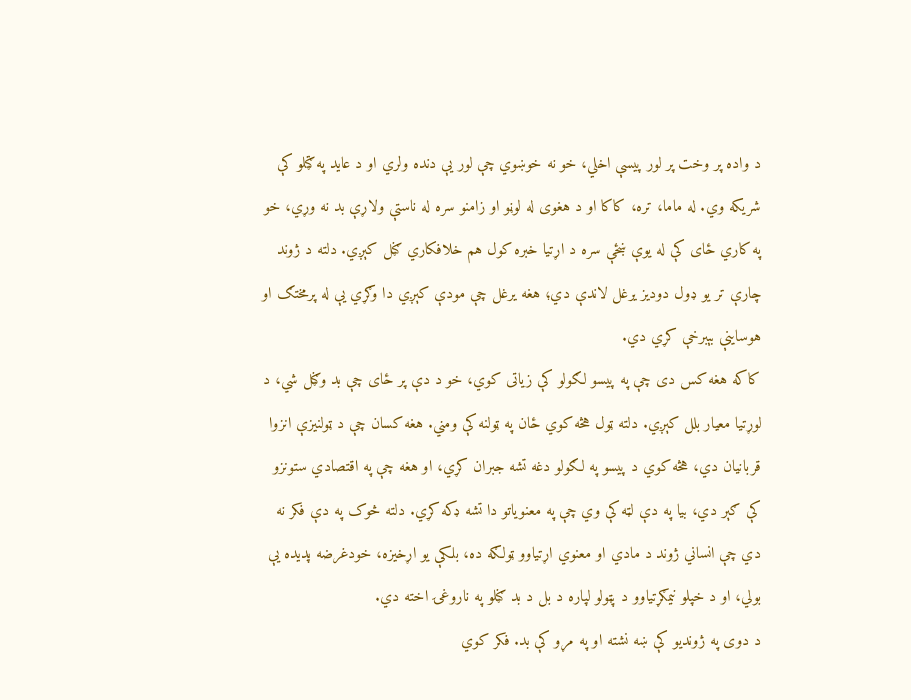د واده پر وخت پر لور پیسې اخلي، خو نه خوښوي چې لور یې دنده ولري او د عاید په ګټلو کې شریکه وي. له ماما، تره، کاکا او د هغوی له لوڼو او زامنو سره له ناستې ولاړې بد نه وړي، خو په کاري ځای کې له یوې ښځې سره د اړتیا خبره کول هم خلافکاري ګڼل کېږي. دلته د ژوند چارې تر یو ډول دودیز یرغل لاندې دي؛ هغه یرغل چې مودې کېږي دا وګړي یې له پرمختګ او هوساینې بېبرخې کړي دي.
کاکه هغه کس دی چې په پیسو لګولو کې زیاتی کوي، خو د دې پر ځای چې بد وګڼل شي، د لوړتیا معیار بلل کېږي. دلته ټول هڅه کوي ځان په ټولنه کې ومني. هغه کسان چې د ټولنیزې انزوا قربانیان دي، هڅه کوي د پیسو په لګولو دغه تشه جبران کړي، او هغه چې په اقتصادي ستونزو کې ګېر دي، بیا په دې لټه کې وي چې په معنویاتو دا تشه ډکه کړي. دلته څوک په دې فکر نه دي چې انساني ژوند د مادي او معنوي اړتیاوو ټولګه ده، بلکې یو اړخیزه، خودغرضه پدیده یې بولي، او د خپلو نیمګړتیاوو د پټولو لپاره د بل د بد ګڼلو په ناروغۍ اخته دي.
د دوی په ژوندیو کې ښه نشته او په مړو کې بد. فکر کوي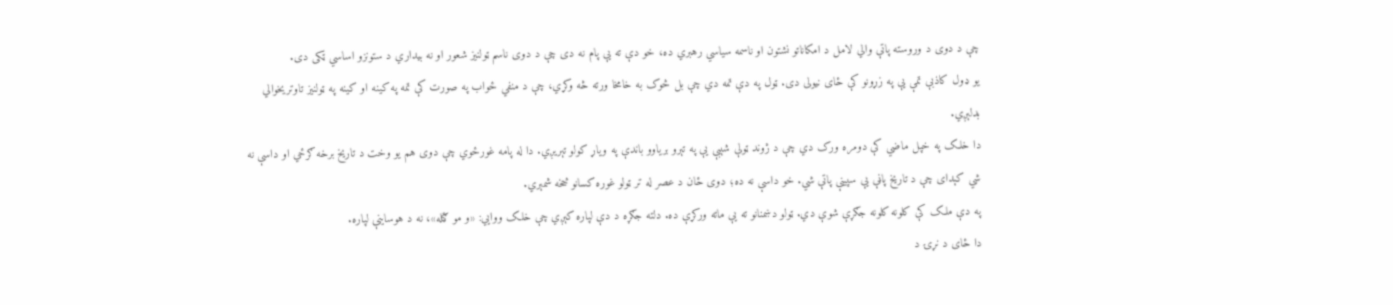چې د دوی د وروسته پاتې والي لامل د امکاناتو نشتون او ناسمه سیاسي رهبري ده، خو دې ته یې پام نه دی چې د دوی ناسم ټولنیز شعور او نه بیداري د ستونزو اساسي ټکی دی.
یو ډول کاذبې تمې یې په زړونو کې ځای نیولی دی. ټول په دې تمه دي چې بل څوک به خامخا ورته څه وکړي، چې د منفي ځواب په صورت کې تمه په کینه او کینه په ټولنیز تاوتریخوالي بدلېږي.
دا خلک په خپل ماضي کې دومره ورک دي چې د ژوند ټولې شېبې یې په تېرو بریاوو باندې په ویاړ کولو تېریږي. دا له پامه غورځوي چې دوی هم یو وخت د تاریخ برخه ګرځي او داسې نه شي کېدای چې د تاریخ پاڼې یې سپینې پاتې شي. خو داسې نه ده؛ دوی ځان د عصر له تر ټولو غوره کسانو څخه شمېري.
په دې ملک کې کلونه کلونه جګړې شوې دي. ټولو دښمنانو ته یې ماته ورکړې ده. دلته جګړه د دې لپاره کېږي چې خلک ووايي: «و مو ګټله»، نه د هوساینې لپاره.
دا ځای د نړۍ د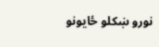نورو ښکلو ځایونو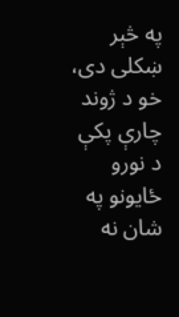په څېر ښکلی دی، خو د ژوند چارې پکې د نورو ځایونو په شان نه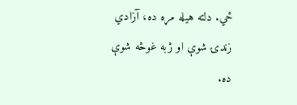ځي. دلته هیله مړه ده، آزادي زندۍ شوې او ژبه غوڅه شوې ده.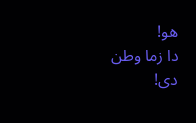هو!
دا زما وطن دی!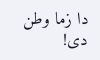دا زما وطن دی!